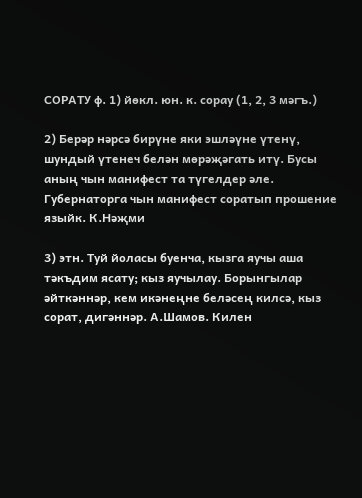СОРАТУ ф. 1) йөкл. юн. к. сорау (1, 2, 3 мәгъ.)

2) Берәр нәрсә бирүне яки эшләүне үтенү, шундый үтенеч белән мөрәҗәгать итү. Бусы аның чын манифест та түгелдер әле. Губернаторга чын манифест соратып прошение языйк. К.Нәҗми

3) этн. Туй йоласы буенча, кызга яучы аша тәкъдим ясату; кыз яучылау. Борынгылар әйткәннәр, кем икәнеңне беләсең килсә, кыз сорат, дигәннәр. А.Шамов. Килен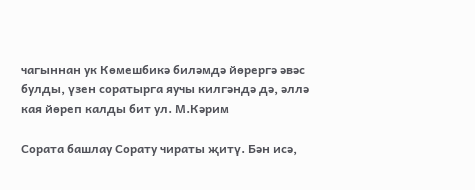чагыннан ук Көмешбикә биләмдә йөрергә әвәс булды, үзен соратырга яучы килгәндә дә, әллә кая йөреп калды бит ул. М.Кәрим

Сората башлау Сорату чираты җитү. Бән исә,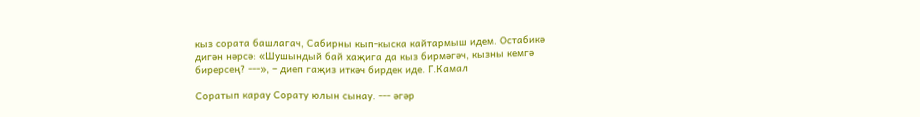кыз сората башлагач, Сабирны кып-кыска кайтармыш идем. Остабикә дигән нәрсә: «Шушындый бай хаҗига да кыз бирмәгәч, кызны кемгә бирерсең? ---», – диеп гаҗиз иткәч бирдек иде. Г.Камал

Соратып карау Сорату юлын сынау. --- әгәр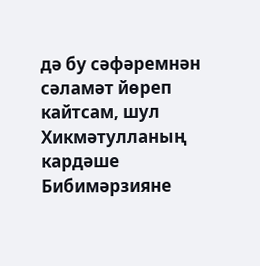дә бу сәфәремнән сәламәт йөреп кайтсам, шул Хикмәтулланың кардәше Бибимәрзияне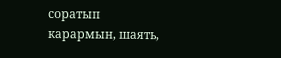соратып карармын, шаять,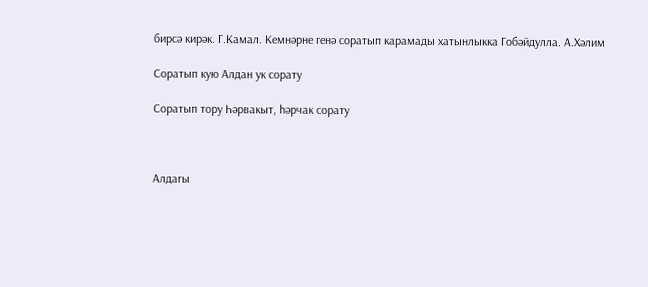бирсә кирәк. Г.Камал. Кемнәрне генә соратып карамады хатынлыкка Гобәйдулла. А.Хәлим

Соратып кую Алдан ук сорату

Соратып тору Һәрвакыт, һәрчак сорату



Алдагы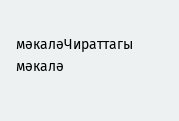мәкаләЧираттагы мәкалә